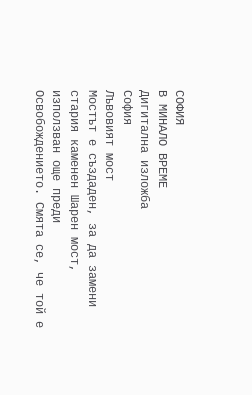СОФИЯ
В МИНАЛО ВРЕМЕ
Дигитална изложба
София
Лъвовият мост
Мостът е създаден, за да замени стария каменен Шарен мост, използван още преди Освобождението. Смята се, че той е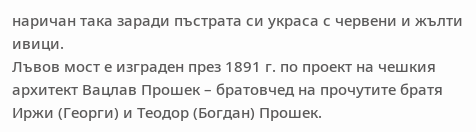наричан така заради пъстрата си украса с червени и жълти ивици.
Лъвов мост е изграден през 1891 г. по проект на чешкия архитект Вацлав Прошек – братовчед на прочутите братя Иржи (Георги) и Теодор (Богдан) Прошек.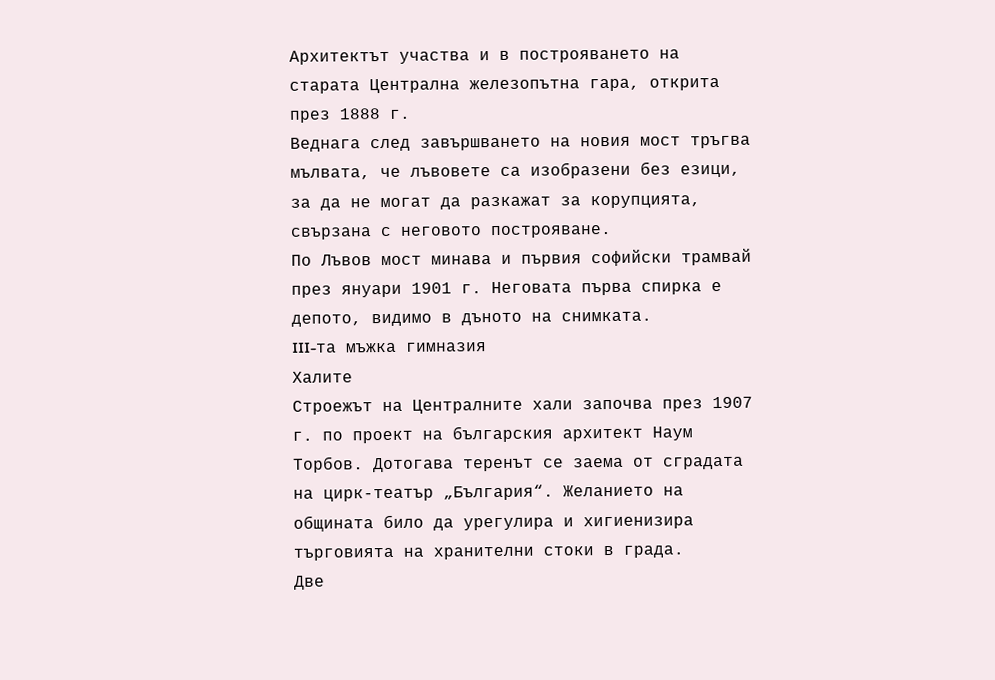Архитектът участва и в построяването на старата Централна железопътна гара, открита през 1888 г.
Веднага след завършването на новия мост тръгва мълвата, че лъвовете са изобразени без езици, за да не могат да разкажат за корупцията, свързана с неговото построяване.
По Лъвов мост минава и първия софийски трамвай през януари 1901 г. Неговата първа спирка е депото, видимо в дъното на снимката.
III-та мъжка гимназия
Халите
Строежът на Централните хали започва през 1907 г. по проект на българския архитект Наум Торбов. Дотогава теренът се заема от сградата на цирк-театър „България“. Желанието на общината било да урегулира и хигиенизира търговията на хранителни стоки в града.
Две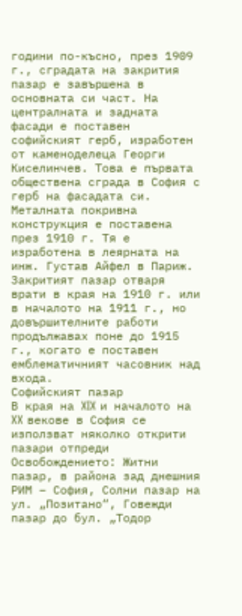години по-късно, през 1909 г., сградата на закрития пазар е завършена в основната си част. На централната и задната фасади е поставен софийският герб, изработен от каменоделеца Георги Киселинчев. Това е първата обществена сграда в София с герб на фасадата си.
Металната покривна конструкция е поставена през 1910 г. Тя е изработена в леярната на инж. Густав Айфел в Париж. Закритият пазар отваря врати в края на 1910 г. или в началото на 1911 г., но довършителните работи продължавах поне до 1915 г., когато е поставен емблематичният часовник над входа.
Софийският пазар
В края на XIX и началото на XX векове в София се използват няколко открити пазари отпреди Освобождението: Житни пазар, в района зад днешния РИМ – София, Солни пазар на ул. „Позитано“, Говежди пазар до бул. „Тодор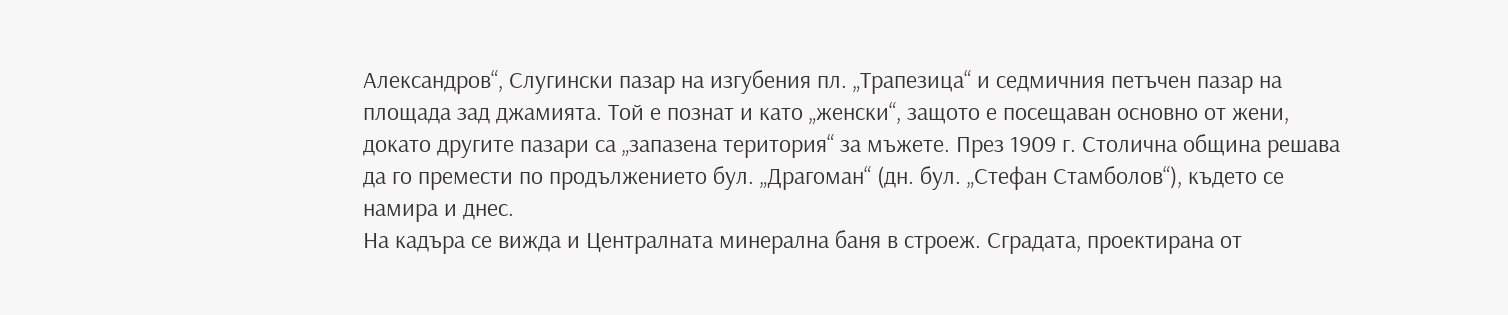Александров“, Слугински пазар на изгубения пл. „Трапезица“ и седмичния петъчен пазар на площада зад джамията. Той е познат и като „женски“, защото е посещаван основно от жени, докато другите пазари са „запазена територия“ за мъжете. През 1909 г. Столична община решава да го премести по продължението бул. „Драгоман“ (дн. бул. „Стефан Стамболов“), където се намира и днес.
На кадъра се вижда и Централната минерална баня в строеж. Сградата, проектирана от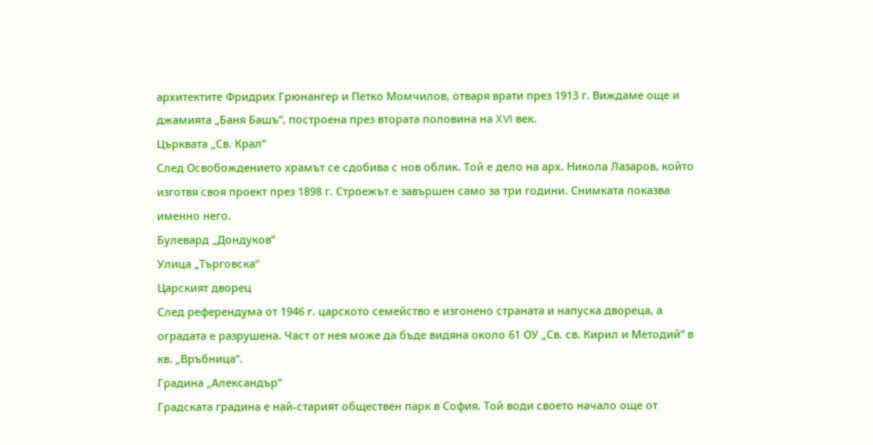архитектите Фридрих Грюнангер и Петко Момчилов, отваря врати през 1913 г. Виждаме още и джамията „Баня Башъ“, построена през втората половина на XVI век.
Църквата „Св. Крал“
След Освобождението храмът се сдобива с нов облик. Той е дело на арх. Никола Лазаров, който изготвя своя проект през 1898 г. Строежът е завършен само за три години. Снимката показва именно него.
Булевард „Дондуков“
Улица „Търговска“
Царският дворец
След референдума от 1946 г. царското семейство е изгонено страната и напуска двореца, а оградата е разрушена. Част от нея може да бъде видяна около 61 ОУ „Св. св. Кирил и Методий“ в кв. „Връбница“.
Градина „Александър“
Градската градина е най-старият обществен парк в София. Той води своето начало още от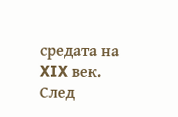средата на XIX век. След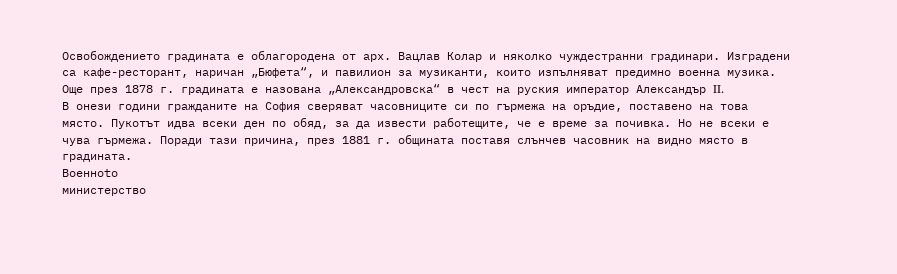Освобождението градината е облагородена от арх. Вацлав Колар и няколко чуждестранни градинари. Изградени са кафе-ресторант, наричан „Бюфета“, и павилион за музиканти, които изпълняват предимно военна музика. Още през 1878 г. градината е назована „Александровска“ в чест на руския император Александър II.
В онези години гражданите на София сверяват часовниците си по гърмежа на оръдие, поставено на това място. Пукотът идва всеки ден по обяд, за да извести работещите, че е време за почивка. Но не всеки е чува гърмежа. Поради тази причина, през 1881 г. общината поставя слънчев часовник на видно място в градината.
Военноto
министерство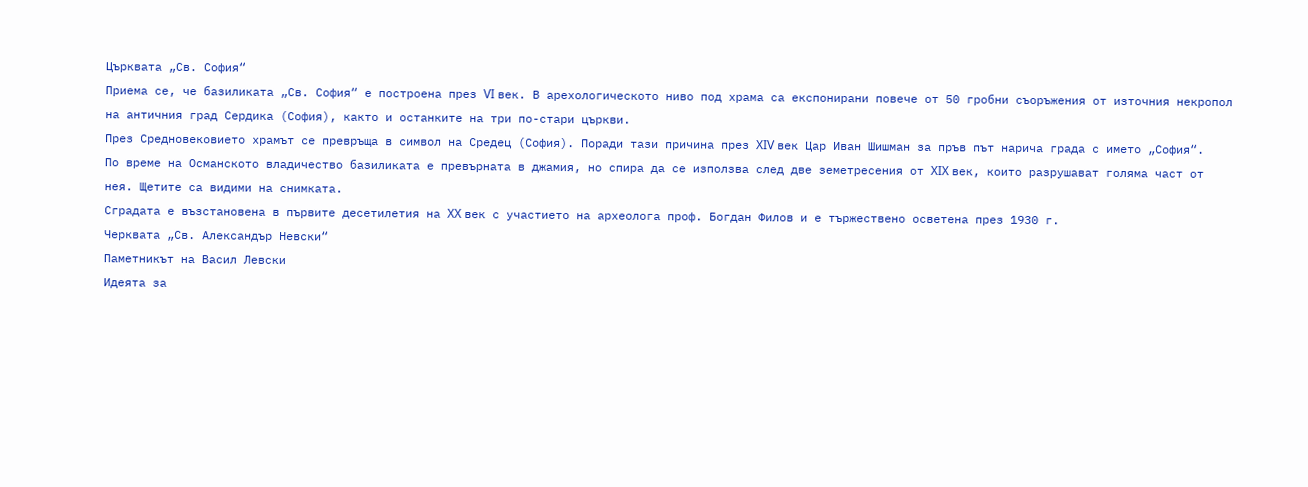Църквата „Св. София“
Приема се, че базиликата „Св. София“ е построена през VI век. В арехологическото ниво под храма са експонирани повече от 50 гробни съоръжения от източния некропол на античния град Сердика (София), както и останките на три по-стари църкви.
През Средновековието храмът се превръща в символ на Средец (София). Поради тази причина през XIV век Цар Иван Шишман за пръв път нарича града с името „София“.
По време на Османското владичество базиликата е превърната в джамия, но спира да се използва след две земетресения от XIX век, които разрушават голяма част от нея. Щетите са видими на снимката.
Сградата е възстановена в първите десетилетия на XX век с участието на археолога проф. Богдан Филов и е тържествено осветена през 1930 г.
Черквата „Св. Александър Невски“
Паметникът на Васил Левски
Идеята за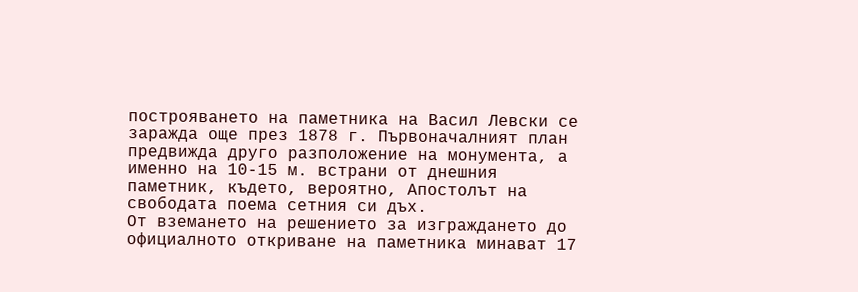построяването на паметника на Васил Левски се заражда още през 1878 г. Първоначалният план предвижда друго разположение на монумента, а именно на 10-15 м. встрани от днешния паметник, където, вероятно, Апостолът на свободата поема сетния си дъх.
От вземането на решението за изграждането до официалното откриване на паметника минават 17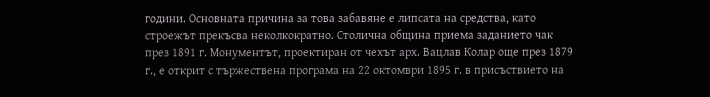години. Основната причина за това забавяне е липсата на средства, като строежът прекъсва неколкократно. Столична община приема заданието чак през 1891 г. Монументът, проектиран от чехът арх. Вацлав Колар още през 1879 г., е открит с тържествена програма на 22 октомври 1895 г. в присъствието на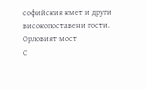софийския кмет и други високопоставени гости.
Орловият мост
С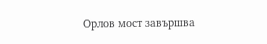Орлов мост завършва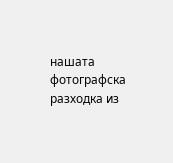нашата фотографска разходка из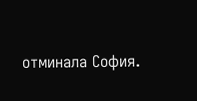отминала София.